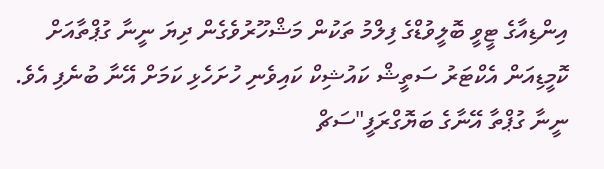އިންޑިއާގެ ޓީވީ ބޮލީވުޑްގެ ފިލްމު ތަކުން މަޝްހޫރުވެގެން ދިޔަ ނީނާ ގުޕްތާއަށް ކޮމީޑިއަން އެކްޓަރު ސަތީޝް ކައުޝިކް ކައިވެނި ހުށަހެޅި ކަމަށް އޭނާ ބުނެފި އެވެ.
ނީނާ ގުޕްތާ އޭނާގެ ބަޔޮގްރަފީ"ސަޗް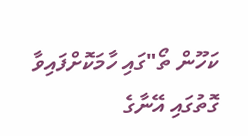ކަހޫން ތޯ"ގައި ހާމަކޮށްފައިވާ ގޮތުގައި އޭނާގެ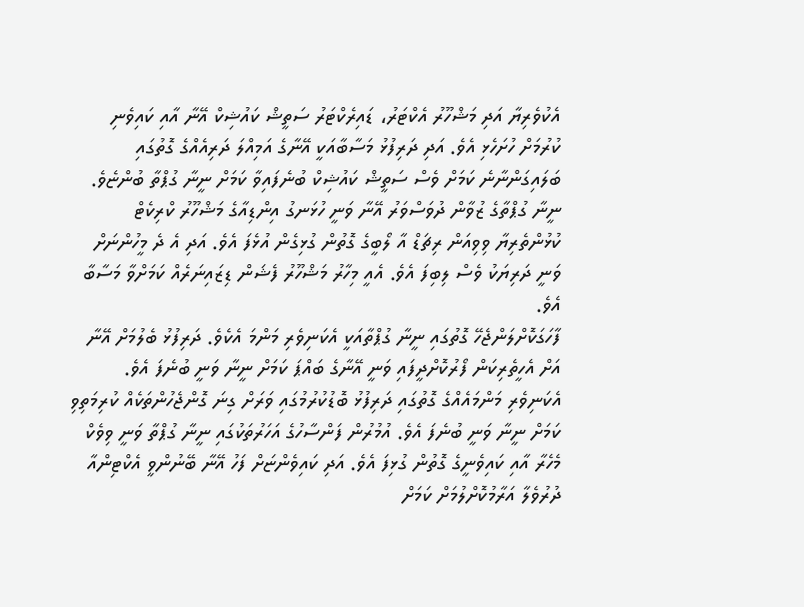އެކުވެރިޔާ އަދި މަޝްހޫރު އެކްޓަރު، ޑައިރެކްޓަރު ސަތީޝް ކައުޝިކް އޭނާ އާއި ކައިވެނި ކުރުމަށް ހުށަހެޅި އެވެ. އަދި ދަރިފުޅު މަސާބާއަކީ އޭނާގެ އަމިއްލަ ދަރިއެއްގެ ގޮތުގައި ބަލައިގަންނާނެ ކަމަށް ވެސް ސަތީޝް ކައުޝިކް ބުނެފައިވާ ކަމަށް ނީނާ ގުޕްތާ ބުންޏެވެ.
ނީނާ ގުޕްތާގެ ޒުވާން ދުވަސްވަރު އޭނާ ވަނީ ހުޅަނގު އިންޑިއާގެ މަޝްހޫރު ކްރިކެޓް ކުޅުންތެރިޔާ ވިވިއަން ރިޗަޑް އާ ލޯބީގެ ގޮތުން ގުޅިގެން އުޅެފަ އެވެ. އަދި އެ ދެ މީހުންނަށް ވަނީ ދަރިޔަކު ވެސް ލިބިފަ އެވެ. އެއީ މިހާރު މަޝްހޫރު ފެޝަން ޑިޒައިނަރެއް ކަމަށްވާ މަސާބާ އެވެ.
ފާހަގަކޮށްލަންޖެހޭ ގޮތުގައި ނީނާ ގުޕްތާއަކީ އެކަނިވެރި މަންމަ އެކެވެ. ދަރިފުޅު ބެލުމަށް އޭނާ އަށް އެހީތެރިކަން ފޯރުކޮށްދީފައި ވަނީ އޭނާގެ ބައްޕަ ކަމަށް ނީނާ ވަނީ ބުނެފަ އެވެ.
އެކަނިވެރި މަންމައެއްގެ ގޮތުގައި ދަރިފުޅު ބޮޑުކުރުމުގައި ވަރަށް ގިނަ ގޮންޖެހުންތަކެއް ކުރިމަތިވި ކަމަށް ނީނާ ވަނީ ބުނެފަ އެވެ. އުމުރުން ފަންސާހުގެ އަހަރުތަކުގައި ނީނާ ގުޕްތާ ވަނީ ވިވެކް މެހެރާ އާއި ކައިވެނީގެ ގޮތުން ގުޅިފަ އެވެ. އަދި ކައިވެންޏަށް ފަހު އޭނާ ބޭނުންވީ އެކްޓިންއާ ދުރުވެލާ އަރާމުކޮށްލުމަށް ކަމަށް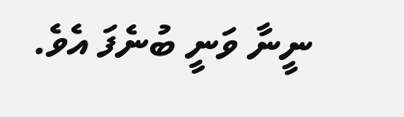ނީނާ ވަނީ ބުނެފަ އެވެ.